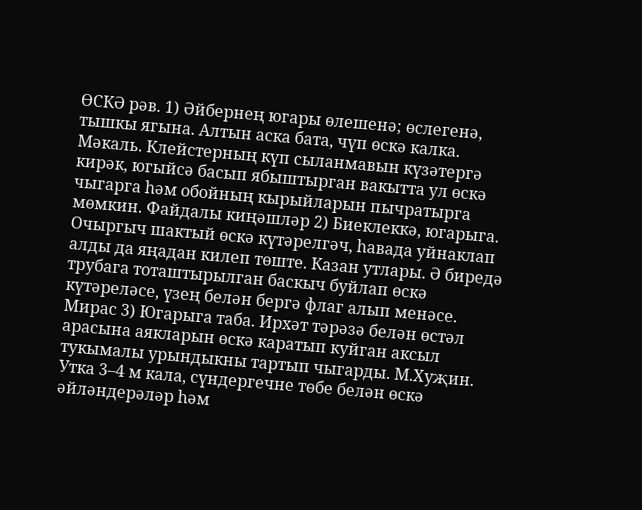ӨСКӘ рәв. 1) Әйбернең югары өлешенә; өслегенә, тышкы ягына. Алтын аска бата, чүп өскә калка. Мәкаль. Клейстерның күп сыланмавын күзәтергә кирәк, югыйсә басып ябыштырган вакытта ул өскә чыгарга һәм обойның кырыйларын пычратырга мөмкин. Файдалы киңәшләр 2) Биеклеккә, югарыга. Очыргыч шактый өскә күтәрелгәч, һавада уйнаклап алды да яңадан килеп төште. Казан утлары. Ә биредә трубага тоташтырылган баскыч буйлап өскә күтәреләсе, үзең белән бергә флаг алып менәсе. Мирас 3) Югарыга таба. Ирхәт тәрәзә белән өстәл арасына аякларын өскә каратып куйган аксыл тукымалы урындыкны тартып чыгарды. М.Хуҗин. Утка 3–4 м кала, сүндергечне төбе белән өскә әйләндерәләр һәм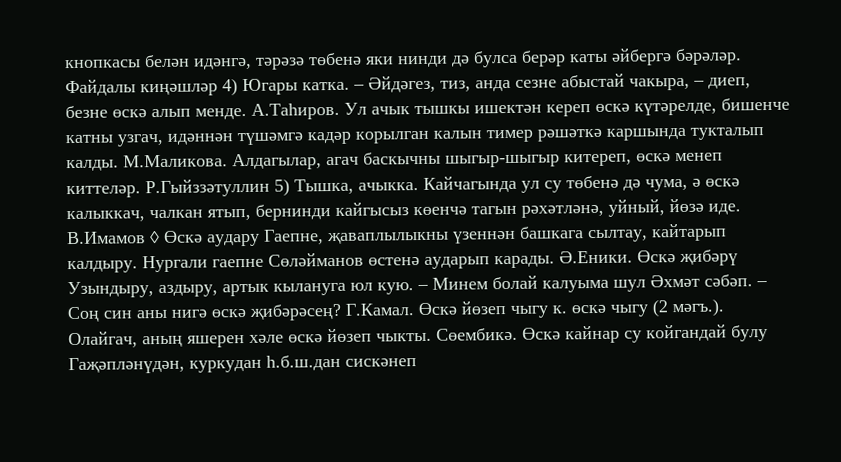кнопкасы белән идәнгә, тәрәзә төбенә яки нинди дә булса берәр каты әйбергә бәрәләр. Файдалы киңәшләр 4) Югары катка. ‒ Әйдәгез, тиз, анда сезне абыстай чакыра, – диеп, безне өскә алып менде. А.Таһиров. Ул ачык тышкы ишектән кереп өскә күтәрелде, бишенче катны узгач, идәннән түшәмгә кадәр корылган калын тимер рәшәткә каршында тукталып калды. М.Маликова. Алдагылар, агач баскычны шыгыр-шыгыр китереп, өскә менеп киттеләр. Р.Гыйззәтуллин 5) Тышка, ачыкка. Кайчагында ул су төбенә дә чума, ә өскә калыккач, чалкан ятып, бернинди кайгысыз көенчә тагын рәхәтләнә, уйный, йөзә иде. В.Имамов ◊ Өскә аудару Гаепне, җаваплылыкны үзеннән башкага сылтау, кайтарып калдыру. Нургали гаепне Сөләйманов өстенә аударып карады. Ә.Еники. Өскә җибәрү Узындыру, аздыру, артык кылануга юл кую. ‒ Минем болай калуыма шул Әхмәт сәбәп. – Соң син аны нигә өскә җибәрәсең? Г.Камал. Өскә йөзеп чыгу к. өскә чыгу (2 мәгъ.). Олайгач, аның яшерен хәле өскә йөзеп чыкты. Сөембикә. Өскә кайнар су койгандай булу Гаҗәпләнүдән, куркудан һ.б.ш.дан сискәнеп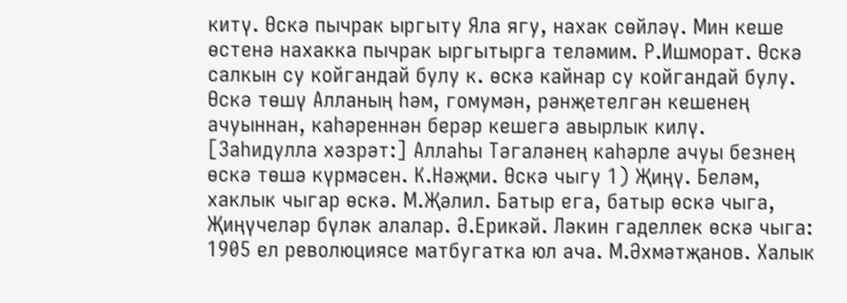китү. Өскә пычрак ыргыту Яла ягу, нахак сөйләү. Мин кеше өстенә нахакка пычрак ыргытырга теләмим. Р.Ишморат. Өскә салкын су койгандай булу к. өскә кайнар су койгандай булу. Өскә төшү Алланың һәм, гомумән, рәнҗетелгән кешенең ачуыннан, каһәреннән берәр кешегә авырлык килү. [Заһидулла хәзрәт:] Аллаһы Тәгаләнең каһәрле ачуы безнең өскә төшә күрмәсен. К.Нәҗми. Өскә чыгу 1) Җиңү. Беләм, хаклык чыгар өскә. М.Җәлил. Батыр ега, батыр өскә чыга, Җиңүчеләр бүләк алалар. Ә.Ерикәй. Ләкин гаделлек өскә чыга: 1905 ел революциясе матбугатка юл ача. М.Әхмәтҗанов. Халык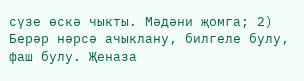сүзе өскә чыкты. Мәдәни җомга; 2) Берәр нәрсә ачыклану, билгеле булу, фаш булу. Җеназа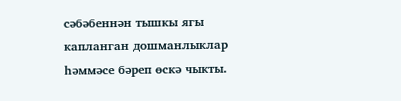сәбәбеннән тышкы ягы капланган дошманлыклар һәммәсе бәреп өскә чыкты.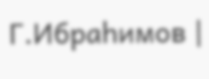Г.Ибраһимов |